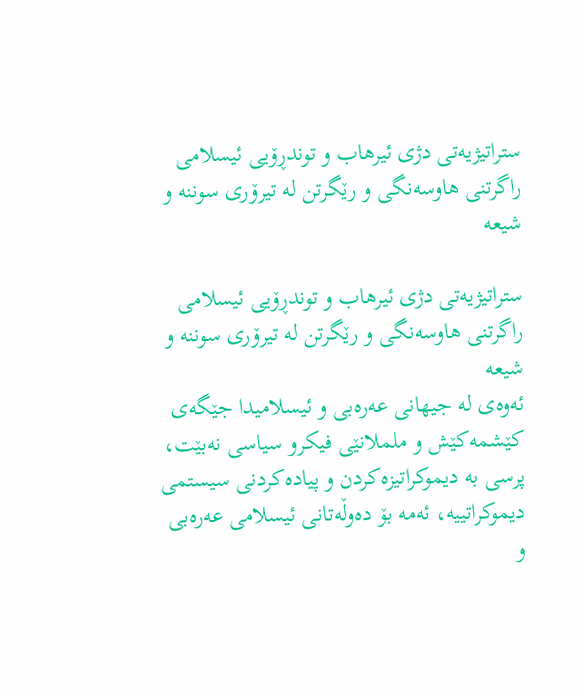ستراتیژیه‌تی دژی ئیرهاب و توندڕۆیی ئیسلامی راگرتنی هاوسه‌نگی و رێگرتن له‌ تیرۆری سوننه‌ و شیعه‌

ستراتیژیه‌تی دژی ئیرهاب و توندڕۆیی ئیسلامی راگرتنی هاوسه‌نگی و رێگرتن له‌ تیرۆری سوننه‌ و شیعه‌
ئه‌وه‌ی له‌ جیهانی عه‌ره‌بی و ئیسلامیدا جێگه‌ی كێشمه‌كێش و ململانێی فیكرو سیاسی نه‌بێت، پرسی به‌ دیموكراتیزه‌كردن و پیاده‌كردنی سیستمی دیموكراتییه‌، ئه‌مه‌ بۆ ده‌وڵه‌تانی ئیسلامی عه‌ره‌بی و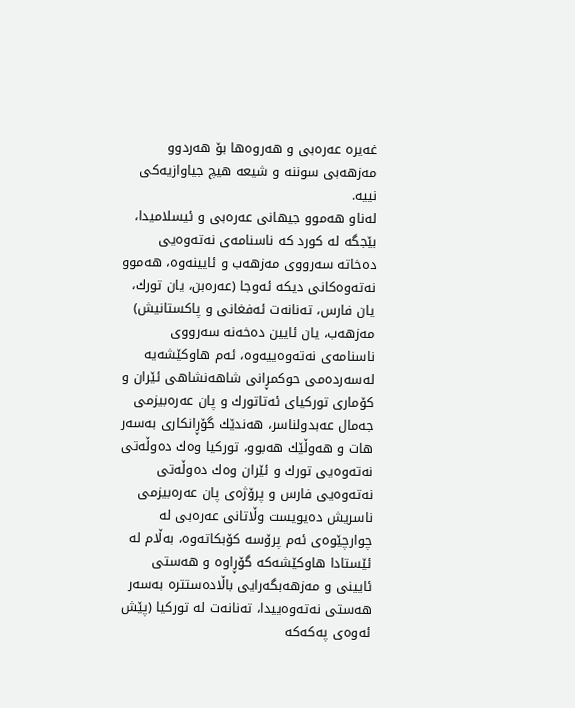غه‌یره‌ عه‌ره‌بی و هه‌روه‌ها بۆ هه‌ردوو مه‌زهه‌بی سوننه‌ و شیعه‌ هیچ جیاوازیه‌كی نییه‌.
له‌ناو هه‌موو جیهانی عه‌ره‌بی و ئیسلامیدا، بێجگه‌ له‌ كورد كه‌ ناسنامه‌ی نه‌ته‌وه‌یی ده‌خاته‌ سه‌رووی مه‌زهه‌ب و ئایینه‌وه‌، هه‌موو نه‌ته‌وه‌كانی دیكه‌ ئه‌وجا (عه‌ره‌بن، یان تورك، یان فارس، ته‌نانه‌ت ئه‌فغانی و پاكستانیش) مه‌زهه‌ب، یان ئایین ده‌خه‌نه‌ سه‌رووی ناسنامه‌ی نه‌ته‌وه‌ییه‌وه‌، ئه‌م هاوكێشه‌یه‌ له‌سه‌رده‌می حوكمڕانی شاهه‌نشاهی ئێران و كۆماری توركیای ئه‌تاتورك و پان عه‌ره‌بیزمی جه‌مال عه‌بدولناسر، هه‌ندێك گۆڕانكاری به‌سه‌ر هات و هه‌وڵێك هه‌بوو، توركیا وه‌ك ده‌وڵه‌تی نه‌ته‌وه‌یی تورك و ئێران وه‌ك ده‌وڵه‌تی نه‌ته‌وه‌یی فارس و پرۆژه‌ی پان عه‌ره‌بیزمی ناسریش ده‌یویست وڵاتانی عه‌ره‌بی له‌ چوارچێوه‌ی ئه‌م پرۆسه‌ كۆبكاته‌وه‌، به‌ڵام له‌ ئێستادا هاوكێشه‌كه‌ گۆڕاوه‌ و هه‌ستی ئایینی و مه‌زهه‌بگه‌رایی باڵاده‌ستتره‌ به‌سه‌ر هه‌ستی نه‌ته‌وه‌ییدا، ته‌نانه‌ت له‌ توركیا (پێش ئه‌وه‌ی په‌كه‌كه‌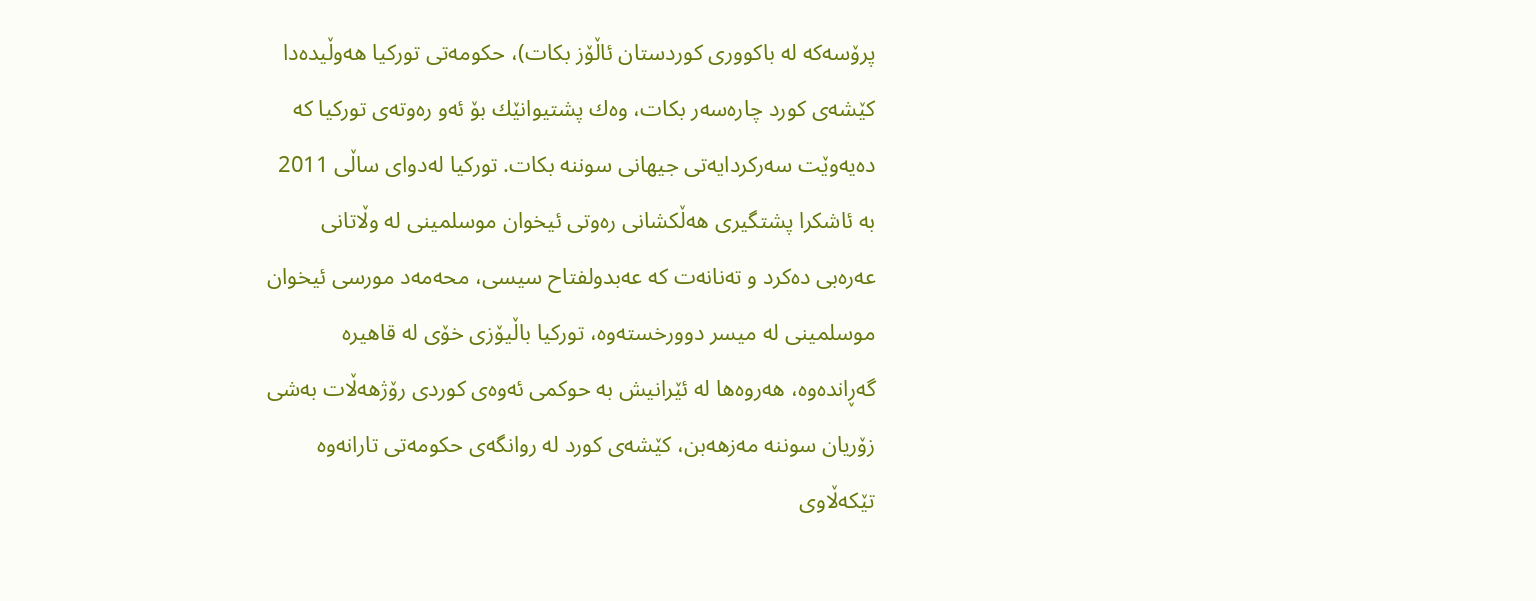پرۆسه‌كه‌ له‌ باكووری كوردستان ئاڵۆز بكات)، حكومه‌تی توركیا هه‌وڵیده‌دا كێشه‌ی كورد چاره‌سه‌ر بكات، وه‌ك پشتیوانێك بۆ ئه‌و ره‌وته‌ی توركیا كه‌ ده‌یه‌وێت سه‌ركردایه‌تی جیهانی سوننه‌ بكات. توركیا له‌دوای ساڵی 2011 به‌ ئاشكرا پشتگیری هه‌ڵكشانی ره‌وتی ئیخوان موسلمینی له‌ وڵاتانی عه‌ره‌بی ده‌كرد و ته‌نانه‌ت كه‌ عه‌بدولفتاح سیسی، محه‌مه‌د مورسی ئیخوان موسلمینی له‌ میسر دوورخسته‌وه‌، توركیا باڵیۆزی خۆی له‌ قاهیره‌ گه‌ڕانده‌وه‌، هه‌روه‌ها له‌ ئێرانیش به‌ حوكمی ئه‌وه‌ی كوردی رۆژهه‌ڵات به‌شی زۆریان سوننه‌ مه‌زهه‌بن، كێشه‌ی كورد له‌ روانگه‌ی حكومه‌تی تارانه‌وه‌ تێكه‌ڵاوی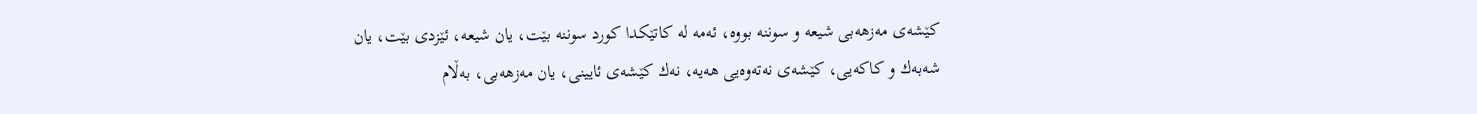كێشه‌ی مه‌زهه‌بی شیعه‌ و سوننه‌ بووه‌، ئه‌مه‌ له‌ كاتێكدا كورد سوننه‌ بێت، یان شیعه‌، ئێزدی بێت، یان شه‌به‌ك و كاكه‌یی، كێشه‌ی نه‌ته‌وه‌یی هه‌یه‌، نه‌ك كێشه‌ی ئایینی، یان مه‌زهه‌بی، به‌ڵام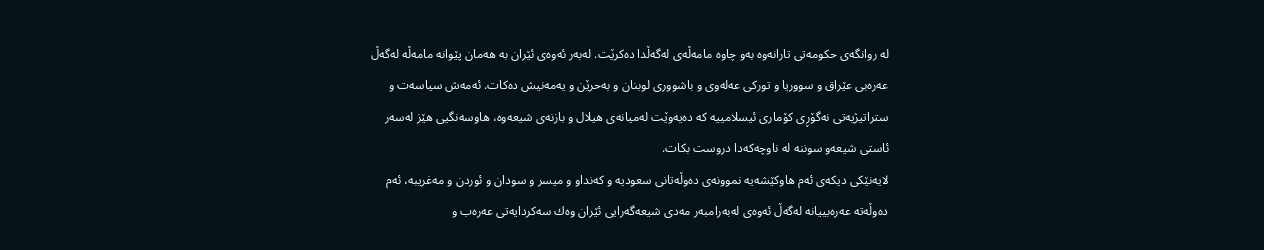له‌ روانگه‌ی حكومه‌تی تارانه‌وه‌ به‌و چاوه‌ مامه‌ڵه‌ی له‌گه‌ڵدا ده‌كرێت. له‌به‌ر ئه‌وه‌ی ئێران به‌ هه‌مان پێوانه‌ مامه‌ڵه‌ له‌گه‌ڵ عه‌ره‌بی عێراق و سووریا و توركی عه‌له‌وی و باشووری لوبنان و به‌حرێن و یه‌مه‌نیش ده‌كات. ئه‌مه‌ش سیاسه‌ت و ستراتیژیه‌تی نه‌گۆڕی كۆماری ئیسلامییه‌ كه‌ ده‌یه‌وێت له‌میانه‌ی هیلال و بازنه‌ی شیعه‌وه‌، هاوسه‌نگیی هێز له‌سه‌ر ئاستی شیعه‌و سوننه‌ له‌ ناوچه‌كه‌دا دروست بكات.
لایه‌نێكی دیكه‌ی ئه‌م هاوكێشه‌یه‌ نموونه‌ی ده‌وڵه‌تانی سعودیه‌ و كه‌نداو و میسر و سودان و ئوردن و مه‌غریبه‌، ئه‌م ده‌وڵه‌ته‌ عه‌ره‌بییانه‌ له‌گه‌ڵ ئه‌وه‌ی له‌به‌رامبه‌ر مه‌دی شیعه‌گه‌رایی ئێران وه‌ك سه‌كردایه‌تی عه‌ره‌ب و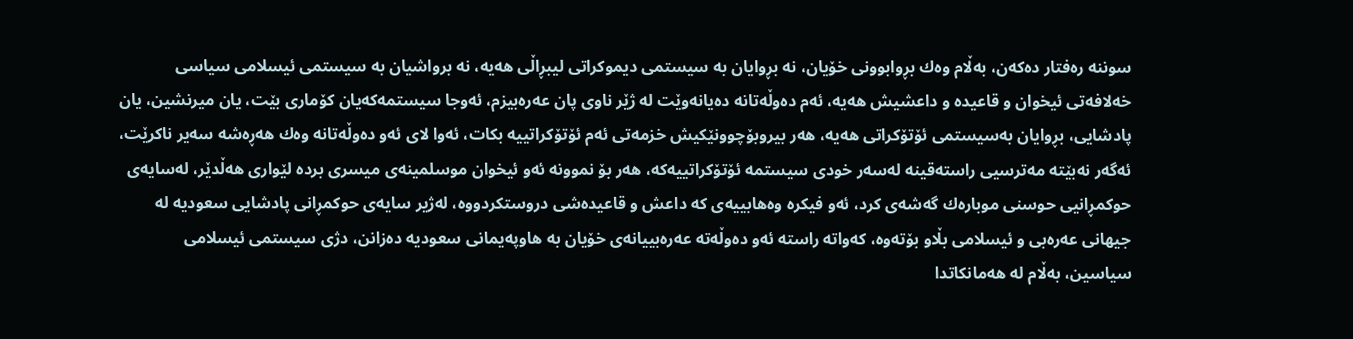سوننه‌ ره‌فتار ده‌كه‌ن، به‌ڵام وه‌ك بڕوابوونی خۆیان، نه‌ بڕوایان به‌ سیستمی دیموكراتی لیبڕاڵی هه‌یه‌، نه‌ برواشیان به‌ سیستمی ئیسلامی سیاسی خه‌لافه‌تی ئیخوان و قاعیده‌ و داعشیش هه‌یه‌، ئه‌م ده‌وڵه‌تانه‌ ده‌یانه‌وێت له‌ ژێر ناوی پان عه‌ره‌بیزم، ئه‌وجا سیستمه‌كه‌یان كۆماری بێت، یان میرنشین، یان پادشایی، بڕوایان به‌سیستمی ئۆتۆكراتی هه‌یه‌، هه‌ر بیروبۆچوونێكیش خزمه‌تی ئه‌م ئۆتۆكراتییه‌ بكات، ئه‌وا لای ئه‌و ده‌وڵه‌تانه‌ وه‌ك هه‌ڕه‌شه‌ سه‌یر ناكرێت، ئه‌گه‌ر نه‌بێته‌ مه‌ترسیی راسته‌قینه‌ له‌سه‌ر خودی سیستمه‌ ئۆتۆكراتییه‌كه‌، هه‌ر بۆ نموونه‌ ئه‌و ئیخوان موسلمینه‌ی میسری برده‌ لێواری هه‌ڵدێر، له‌سایه‌ی حوكمڕانیی حوسنی موباره‌ك گه‌شه‌ی كرد، ئه‌و فیكره‌ وه‌هابییه‌ی كه‌ داعش و قاعیده‌شی دروستكردووه‌، له‌ژیر سایه‌ی حوكمڕانی پادشایی سعودیه‌ له‌ جیهانی عه‌ره‌بی و ئیسلامی بڵاو بۆته‌وه‌، كه‌واته‌ راسته‌ ئه‌و ده‌وڵه‌ته‌ عه‌ره‌بییانه‌ی خۆیان به‌ هاوپه‌یمانی سعودیه‌ ده‌زانن، دژی سیستمی ئیسلامی سیاسین، به‌ڵام له‌ هه‌مانكاتدا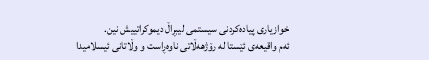خوازیاری پیاده‌كردنی سیستمی لیبڕاڵ دیموكراتییش نین.
ئه‌م واقیعه‌ی ئێستا له‌ رۆژهه‌ڵاتی ناوه‌ڕاست و وڵاتانی ئیسلامیدا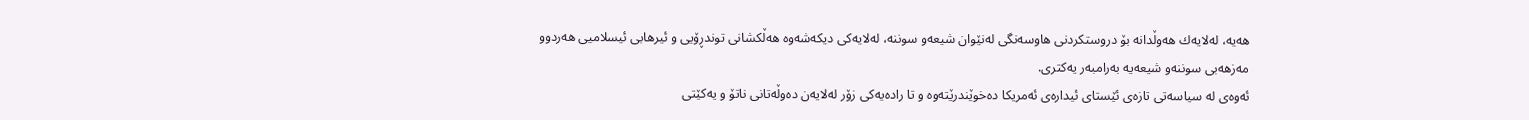هه‌یه‌، له‌لایه‌ك هه‌وڵدانه‌ بۆ دروستكردنی هاوسه‌نگی له‌نێوان شیعه‌و سوننه‌، له‌لایه‌كی دیكه‌شه‌وه‌ هه‌ڵكشانی توندڕۆیی و ئیرهابی ئیسلامیی هه‌ردوو مه‌زهه‌بی سوننه‌و شیعه‌یه‌ به‌رامبه‌ر یه‌كتری.
ئه‌وه‌ی له‌ سیاسه‌تی تازه‌ی ئێستای ئیداره‌ی ئه‌مریكا ده‌خوێندرێته‌وه‌ و تا راده‌یه‌كی زۆر له‌لایه‌ن ده‌وڵه‌تانی ناتۆ و یه‌كێتی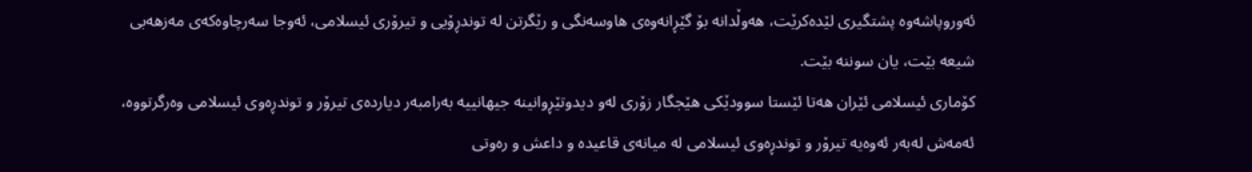ئه‌وروپاشه‌وه‌ پشتگیری لێده‌كرێت، هه‌وڵدانه‌ بۆ گێڕانه‌وه‌ی هاوسه‌نگی و رێگرتن له‌ توندڕۆیی و تیرۆری ئیسلامی، ئه‌وجا سه‌رچاوه‌كه‌ی مه‌زهه‌بی شیعه‌ بێت، یان سوننه‌ بێت.
كۆماری ئیسلامی ئێران هه‌تا ئێستا سوودێكی هێجگار زۆری له‌و دیدوتێڕوانینه‌ جیهانییه‌ به‌رامبه‌ر دیارده‌ی تیرۆر و توندڕه‌وی ئیسلامی وه‌رگرتووه‌، ئه‌مه‌ش له‌به‌ر ئه‌وه‌یه‌ تیرۆر و توندڕه‌وی ئیسلامی له‌ میانه‌ی قاعیده‌ و داعش و ره‌وتی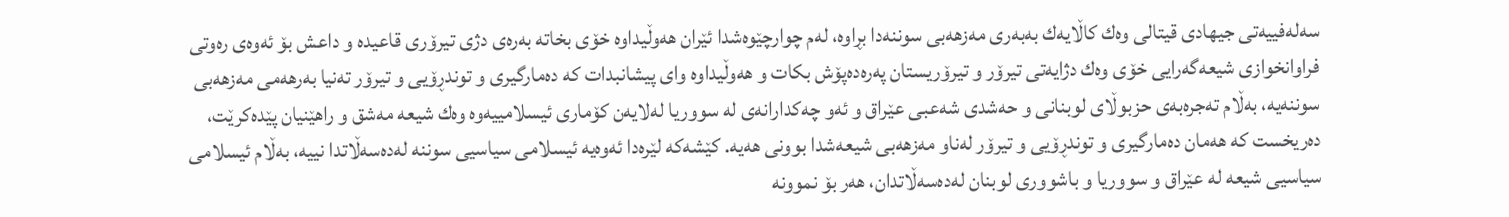سه‌له‌فییه‌تی جیهادی قیتالی وه‌ك كاڵایه‌ك به‌به‌ری مه‌زهه‌بی سوننه‌دا بڕاوه‌، له‌م چوارچێوه‌شدا ئێران هه‌وڵیداوه‌ خۆی بخاته‌ به‌ره‌ی دژی تیرۆری قاعیده‌ و داعش بۆ ئه‌وه‌ی ره‌وتی فراوانخوازی شیعه‌گه‌رایی خۆی وه‌ك دژایه‌تی تیرۆر و تیرۆریستان په‌ره‌ده‌پۆش بكات و هه‌وڵیداوه‌ وای پیشانبدات كه‌ ده‌مارگیری و توندڕۆیی و تیرۆر ته‌نیا به‌رهه‌می مه‌زهه‌بی سوننه‌یه‌، به‌ڵام ته‌جره‌به‌ی حزبوڵای لوبنانی و حه‌شدی شه‌عبی عێراق و ئه‌و چه‌كدارانه‌ی له‌ سووریا له‌لایه‌ن كۆماری ئیسلامییه‌وه‌ وه‌ك شیعه‌ مه‌شق و راهێنیان پێده‌كرێت، ده‌ریخست كه‌ هه‌مان ده‌مارگیری و توندڕۆیی و تیرۆر له‌ناو مه‌زهه‌بی شیعه‌شدا بوونی هه‌یه‌. كێشه‌كه‌ لێره‌دا ئه‌وه‌یه‌ ئیسلامی سیاسیی سوننه‌ له‌ده‌سه‌ڵاتدا نییه‌، به‌ڵام ئیسلامی سیاسیی شیعه‌ له‌ عێراق و سووریا و باشووری لوبنان له‌ده‌سه‌ڵاتدان، هه‌ر بۆ نموونه‌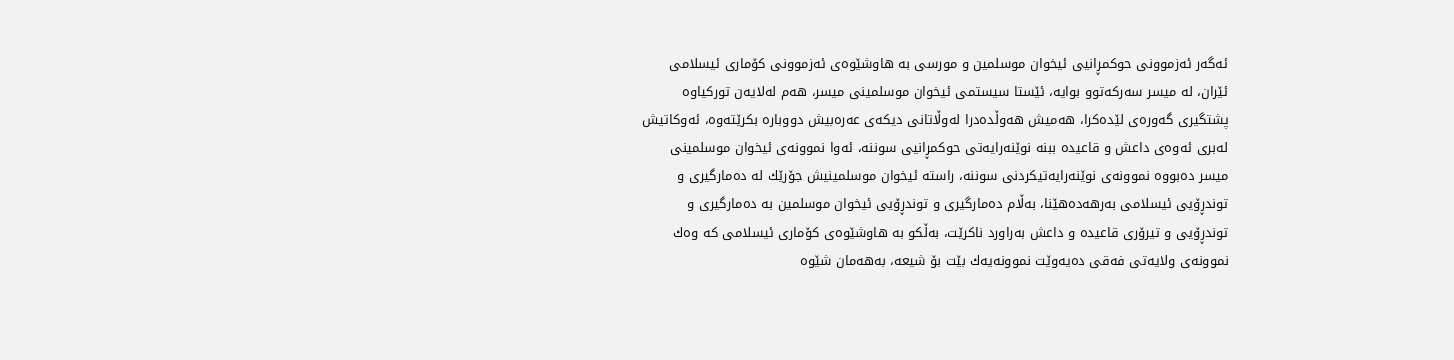ئه‌گه‌ر ئه‌زموونی حوكمڕانیی ئیخوان موسلمین و مورسی به‌ هاوشێوه‌ی ئه‌زموونی كۆماری ئیسلامی ئێران، له‌ میسر سه‌ركه‌توو بوایه‌، ئێستا سیستمی ئیخوان موسلمینی میسر، هه‌م له‌لایه‌ن توركیاوه‌ پشتگیری گه‌وره‌ی لێده‌كرا، هه‌میش هه‌وڵده‌درا له‌وڵاتانی دیكه‌ی عه‌ره‌بیش دووباره‌ بكرێته‌وه‌، ئه‌وكاتیش له‌بری ئه‌وه‌ی داعش و قاعیده‌ ببنه‌ نوێنه‌رایه‌تی حوكمڕانیی سوننه‌، ئه‌وا نموونه‌ی ئیخوان موسلمینی میسر ده‌بووه‌ نموونه‌ی نوێنه‌رایه‌تیكردنی سوننه‌، راسته‌ ئیخوان موسلمینیش جۆرێك له‌ ده‌مارگیری و توندڕۆیی ئیسلامی به‌رهه‌ده‌هێنا، به‌ڵام ده‌مارگیری و توندڕۆیی ئیخوان موسلمین به‌ ده‌مارگیری و توندڕۆیی و تیرۆری قاعیده‌ و داعش به‌راورد ناكرێت، به‌ڵكو به‌ هاوشێوه‌ی كۆماری ئیسلامی كه‌ وه‌ك نموونه‌ی ولایه‌تی فه‌قی ده‌یه‌وێت نموونه‌یه‌ك بێت بۆ شیعه‌، به‌هه‌مان شێوه‌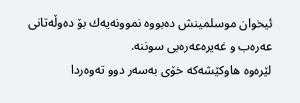ئیخوان موسلمینش ده‌بووه‌ نموونه‌یه‌ك بۆ ده‌وڵه‌تانی عه‌ره‌ب و غه‌یره‌عه‌ره‌بی سوننه‌.
لێره‌وه‌ هاوكێشه‌كه‌ خۆی به‌سه‌ر دوو ته‌وه‌ردا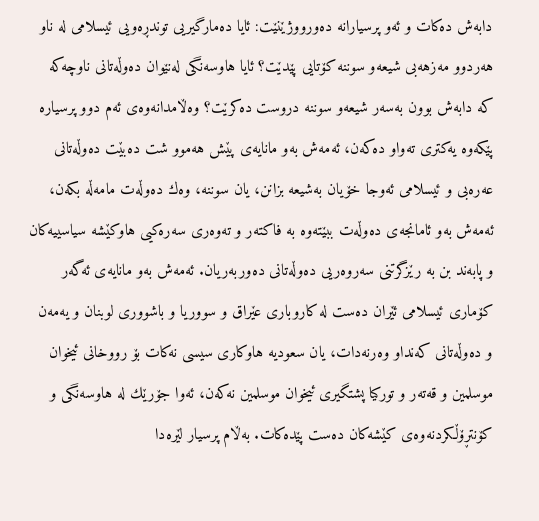دابه‌ش ده‌كات و ئه‌و پرسیارانه‌ ده‌ورووژێنێت: ئایا ده‌مارگیریی توندڕه‌ویی ئیسلامی له‌ ناو هه‌ردوو مه‌زهه‌بی شیعه‌و سوننه‌ كۆتایی پێدێت؟ ئایا هاوسه‌نگی له‌نێوان ده‌وڵه‌تانی ناوچه‌كه‌ كه‌ دابه‌ش بوون به‌سه‌ر شیعه‌و سوننه‌ دروست ده‌كرێت؟ وه‌ڵامدانه‌وه‌ی ئه‌م دوو پرسیاره‌ پێكه‌وه‌ یه‌كتری ته‌واو ده‌كه‌ن، ئه‌مه‌ش به‌و مانایه‌ی پێش هه‌موو شت ده‌بێت ده‌وڵه‌تانی عه‌ره‌بی و ئیسلامی ئه‌وجا خۆیان به‌شیعه‌ بزانن، یان سوننه‌، وه‌ك ده‌وڵه‌ت مامه‌ڵه‌ بكه‌ن، ئه‌مه‌ش به‌و ئامانجه‌ی ده‌وڵه‌ت ببێته‌وه‌ به‌ فاكته‌ر و ته‌وه‌ری سه‌ره‌كیی هاوكێشه‌ سیاسییه‌كان و پابه‌ند بن به‌ رێزگرتنی سه‌روه‌ریی ده‌وڵه‌تانی ده‌وربه‌ریان. ئه‌مه‌ش به‌و مانایه‌ی ئه‌گه‌ر كۆماری ئیسلامی ئێران ده‌ست له‌ كاروباری عێراق و سووریا و باشووری لوبنان و یه‌مه‌ن و ده‌وڵه‌تانی كه‌نداو وه‌رنه‌دات، یان سعودیه‌ هاوكاری سیسی نه‌كات بۆ رووخانی ئیخوان موسلمین و قه‌ته‌ر و توركیا پشتگیری ئیخوان موسلمین نه‌كه‌ن، ئه‌وا جۆرێك له‌ هاوسه‌نگی و كۆنتڕۆڵكردنه‌وه‌ی كێشه‌كان ده‌ست پێده‌كات. به‌ڵام پرسیار لێره‌دا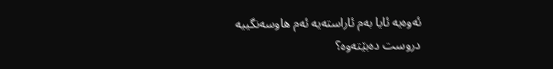ئه‌وه‌یه‌ ئایا به‌م ئاراسته‌یه‌ ئه‌م هاوسه‌نگییه‌ دروست ده‌بێته‌وه‌؟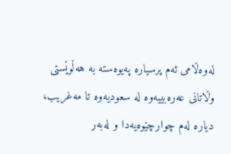له‌وه‌ڵامی ئه‌م پرسیاره‌ په‌یوه‌سته‌ به‌ هه‌ڵوێستی وڵاتانی عه‌ره‌بییه‌وه‌ له‌ سعودیه‌وه‌ تا مه‌غریب، دیاره‌ له‌م چوارچێوه‌یه‌دا و له‌به‌ر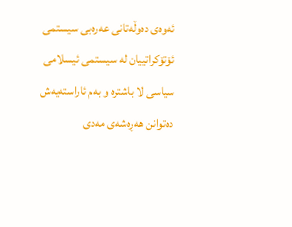ئه‌وه‌ی ده‌وڵه‌تانی عه‌ره‌بی سیستمی ئۆتۆكراتییان له‌ سیستمی ئیسلامی سیاسی لا باشتره‌ و به‌م ئاراسته‌یه‌ش ده‌توانن هه‌ڕه‌شه‌ی مه‌دی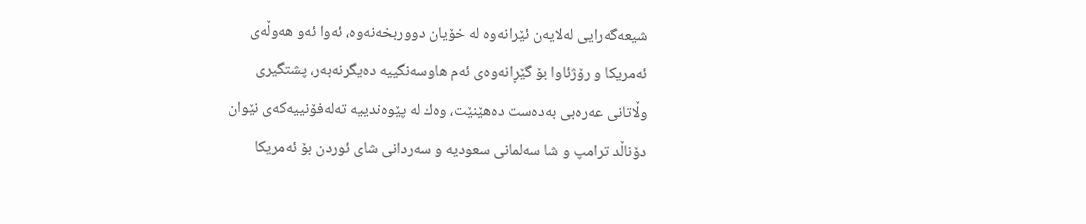شیعه‌گه‌رایی له‌لایه‌ن ئێرانه‌وه‌ له‌ خۆیان دووربخه‌نه‌وه‌، ئه‌وا ئه‌و هه‌وڵه‌ی ئه‌مریكا و رۆژئاوا بۆ گێڕانه‌وه‌ی ئه‌م هاوسه‌نگییه‌ ده‌یگرنه‌به‌ر، پشتگیری وڵاتانی عه‌ره‌بی به‌ده‌ست ده‌هێنێت، وه‌ك له‌ پێوه‌ندییه‌ ته‌له‌فۆنییه‌كه‌ی نێوان دۆناڵد ترامپ و شا سه‌لمانی سعودیه‌ و سه‌ردانی شای ئوردن بۆ ئه‌مریكا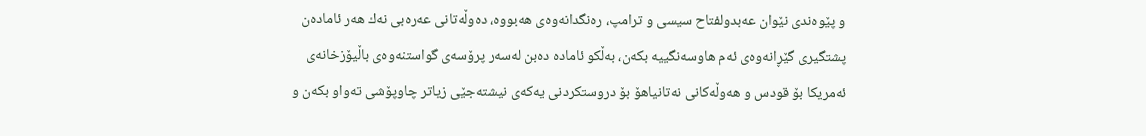و پێوه‌ندی نێوان عه‌بدولفتاح سیسی و ترامپ، ره‌نگدانه‌وه‌ی هه‌بووه‌، ده‌وڵه‌تانی عه‌ره‌بی نه‌ك هه‌ر ئاماده‌ن پشتگیری گێڕانه‌وه‌ی ئه‌م هاوسه‌نگییه‌ بكه‌ن، به‌ڵكو ئاماده‌ ده‌بن له‌سه‌ر پرۆسه‌ی گواستنه‌وه‌ی باڵیۆزخانه‌ی ئه‌مریكا بۆ قودس و هه‌وڵه‌كانی نه‌تانیاهۆ بۆ دروستكردنی یه‌كه‌ی نیشته‌جێی زیاتر چاوپۆشی ته‌واو بكه‌ن و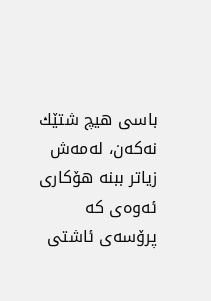باسی هیچ شتێك نه‌كه‌ن، له‌مه‌ش زیاتر ببنه‌ هۆكاری ئه‌وه‌ی كه‌ پرۆسه‌ی ئاشتی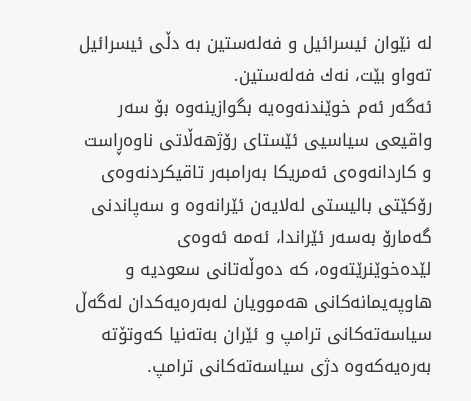له‌ نێوان ئیسرائیل و فه‌له‌ستین به‌ دڵی ئیسرائیل ته‌واو بێت، نه‌ك فه‌له‌ستین.
ئه‌گه‌ر ئه‌م خوێندنه‌وه‌یه‌ بگوازینه‌وه‌ بۆ سه‌ر واقیعی سیاسیی ئێستای رۆژهه‌ڵاتی ناوه‌ڕاست و كاردانه‌وه‌ی ئه‌مریكا به‌رامبه‌ر تاقیكردنه‌وه‌ی رۆكێتی بالیستی له‌لایه‌ن ئێرانه‌وه‌ و سه‌پاندنی گه‌مارۆ به‌سه‌ر ئێراندا، ئه‌مه‌ ئه‌وه‌ی لێده‌خوێنرێته‌وه‌، كه‌ ده‌وڵه‌تانی سعودیه‌ و هاوپه‌یمانه‌كانی هه‌موویان له‌به‌ره‌یه‌كدان له‌گه‌ڵ سیاسه‌ته‌كانی ترامپ و ئێران به‌ته‌نیا كه‌وتۆته‌ به‌ره‌یه‌كه‌وه‌ دژی سیاسه‌ته‌كانی ترامپ.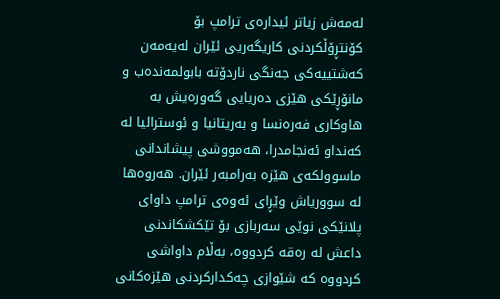له‌مه‌ش زیاتر ئیداره‌ی ترامپ بۆ كۆنتڕۆڵكردنی كاریگه‌ریی ئێران له‌یه‌مه‌ن كه‌شتییه‌كی جه‌نگی ناردۆته‌ بابولمه‌نده‌ب و مانۆڕێكی هێزی ده‌ریایی گه‌وره‌یش به‌ هاوكاری فه‌ره‌نسا و به‌ریتانیا و ئوسترالیا له‌ كه‌نداو ئه‌نجامدرا، هه‌مووشی پیشاندانی ماسوولكه‌ی هێزه‌ به‌رامبه‌ر ئێران. هه‌روه‌ها له‌ سووریاش وێڕای ئه‌وه‌ی ترامپ داوای پلانێكی نوێی سه‌ربازی بۆ تێكشكاندنی داعش له‌ ره‌قه‌ كردووه‌، به‌ڵام داواشی كردووه‌ كه‌ شێوازی چه‌كداركردنی هێزه‌كانی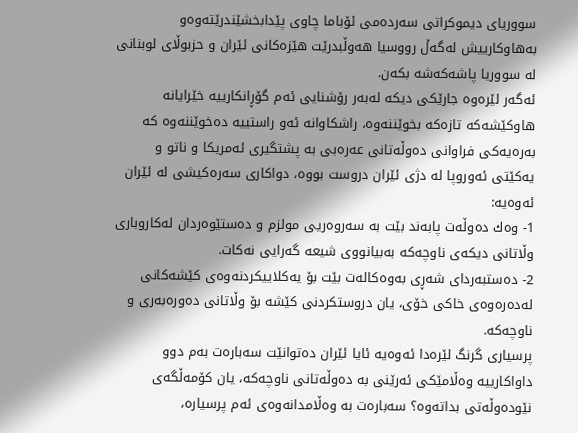سووریای دیموكراتی سه‌رده‌می ئۆباما چاوی پێدابخشێندرێته‌وه‌و به‌هاوكارییش له‌گه‌ڵ رووسیا هه‌وڵبدرێت هێزه‌كانی ئێران و حزبوڵای لوبنانی له‌ سووریا پاشه‌كه‌شه‌ بكه‌ن.
ئه‌گه‌ر لێره‌وه‌ جارێكی دیكه‌ له‌به‌ر رۆشنایی ئه‌م گۆڕانكارییه‌ خێرایانه‌ هاوكێشه‌كه‌ تازه‌كه‌ بخوێننه‌وه‌، راشكاوانه‌ ئه‌و راستییه‌ ده‌خوێننه‌وه‌ كه‌ به‌ره‌یه‌كی فراوانی ده‌وڵه‌تانی عه‌ره‌بی به‌ پشتگیری ئه‌مریكا و ناتو و یه‌كێتی ئه‌وروپا له‌ دژی ئێران دروست بووه‌، دواكاری سه‌ره‌كیشی له‌ ئێران ئه‌وه‌یه‌:
1- وه‌ك ده‌وڵه‌ت پابه‌ند بێت به‌ سه‌روه‌ریی مولزم و ده‌ستێوه‌ردان له‌كاروباری وڵاتانی دیكه‌ی ناوچه‌كه‌ به‌بیانووی شیعه‌ گه‌رایی نه‌كات.
2- ده‌ستبه‌ردای شه‌ڕی به‌وه‌كاله‌ت بێت بۆ یه‌كلاییكردنه‌وه‌ی كێشه‌كانی له‌ده‌ره‌وه‌ی خاكی خۆی، یان دروستكردنی كێشه‌ بۆ وڵاتانی ده‌وره‌به‌ری و ناوچه‌كه‌.
پرسیاری گرنگ لێره‌دا ئه‌وه‌یه‌ ئایا ئێران ده‌توانێت سه‌باره‌ت به‌م دوو داواكارییه‌ وه‌ڵامێكی ئه‌رێنی به‌ ده‌وڵه‌تانی ناوچه‌كه‌، یان كۆمه‌ڵگه‌ی نێوده‌وڵه‌تی بداته‌وه‌؟ سه‌باره‌ت به‌ وه‌ڵامدانه‌وه‌ی ئه‌م پرسیاره‌،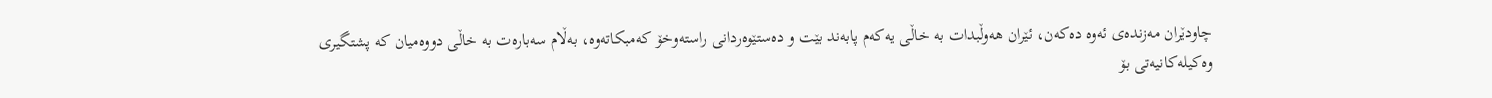چاودێران مه‌زنده‌ی ئه‌وه‌ ده‌كه‌ن، ئێران هه‌وڵبدات به‌ خاڵی یه‌كه‌م پابه‌ند بێت و ده‌ستێوه‌ردانی راسته‌وخۆ كه‌مبكاته‌وه‌، به‌ڵام سه‌باره‌ت به‌ خاڵی دووه‌میان كه‌ پشتگیری وه‌كیله‌كانیه‌تی بۆ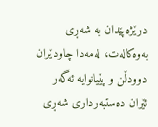درێژه‌پێدان به‌ شه‌ڕی به‌وه‌كاله‌ت، له‌مه‌دا چاودێران دوودڵن و پێیانوایه‌ ئه‌گه‌ر ئێران ده‌ستبه‌رداری شه‌ڕی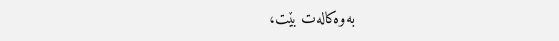به‌وه‌كاله‌ت بێت،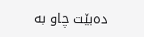ده‌بێت چاو به‌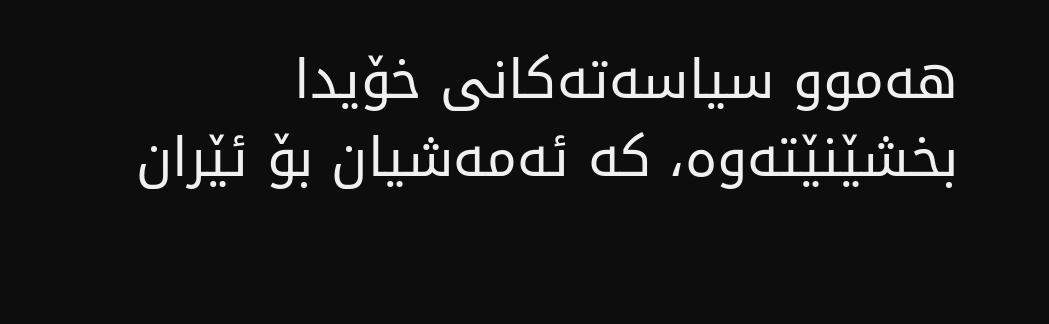هه‌موو سیاسه‌ته‌كانی خۆیدا بخشێنێته‌وه‌، كه‌ ئه‌مه‌شیان بۆ ئێران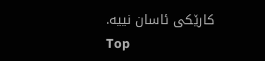كارێكی ئاسان نییه‌.
Top